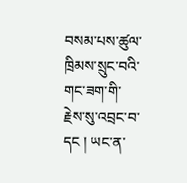བསམ་པས་ཚུལ་ཁྲིམས་སྲུང་བའི་གང་ཟག་གི་རྗེས་སུ་འབྲང་བ་དང ། ཡང་ན་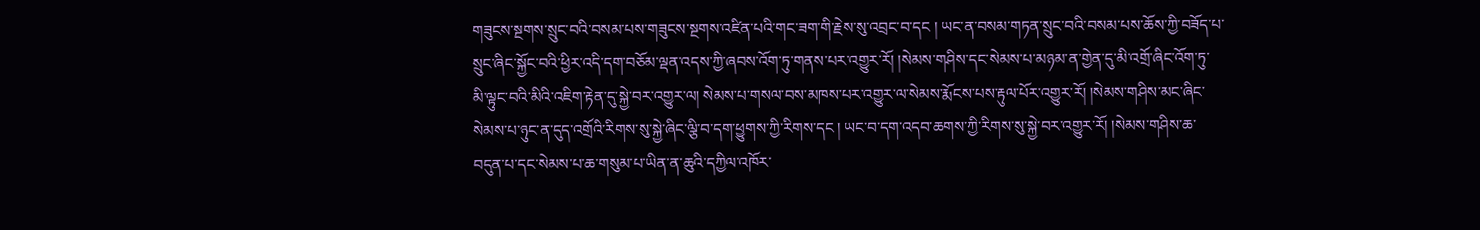གཟུངས་སྔགས་སྲུང་བའི་བསམ་པས་གཟུངས་སྔགས་འཛིན་པའི་གང་ཟག་གི་རྗེས་སུ་འབྲང་བ་དང ། ཡང་ན་བསམ་གཏན་སྲུང་བའི་བསམ་པས་ཆོས་ཀྱི་བཟོད་པ་སྲུང་ཞིང་སྐྱོང་བའི་ཕྱིར་འདི་དག་བཅོམ་ལྡན་འདས་ཀྱི་ཞབས་འོག་ཏུ་གནས་པར་འགྱུར་རོ། །སེམས་གཤིས་དང་སེམས་པ་མཉམ་ན་གྱེན་དུ་མི་འགྲོ་ཞིང་འོག་ཏུ་མི་ལྟུང་བའི་མིའི་འཇིག་རྟེན་དུ་སྐྱེ་བར་འགྱུར་ལ། སེམས་པ་གསལ་བས་མཁས་པར་འགྱུར་ལ་སེམས་རྨོངས་པས་རྟུལ་པོར་འགྱུར་རོ། །སེམས་གཤིས་མང་ཞིང་སེམས་པ་ཉུང་ན་དུད་འགྲོའི་རིགས་སུ་སྐྱེ་ཞིང་ལྕི་བ་དག་ཕྱུགས་ཀྱི་རིགས་དང ། ཡང་བ་དག་འདབ་ཆགས་ཀྱི་རིགས་སུ་སྐྱེ་བར་འགྱུར་རོ། །སེམས་གཤིས་ཆ་བདུན་པ་དང་སེམས་པ་ཆ་གསུམ་པ་ཡིན་ན་ཆུའི་དཀྱིལ་འཁོར་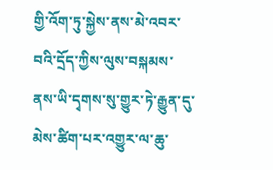གྱི་འོག་ཏུ་སྐྱེས་ནས་མེ་འབར་བའི་དྲོད་ཀྱིས་ལུས་བསྐམས་ནས་ཡི་དྭགས་སུ་གྱུར་ཏེ་རྒྱུན་དུ་མེས་ཚིག་པར་འགྱུར་ལ་ཆུ་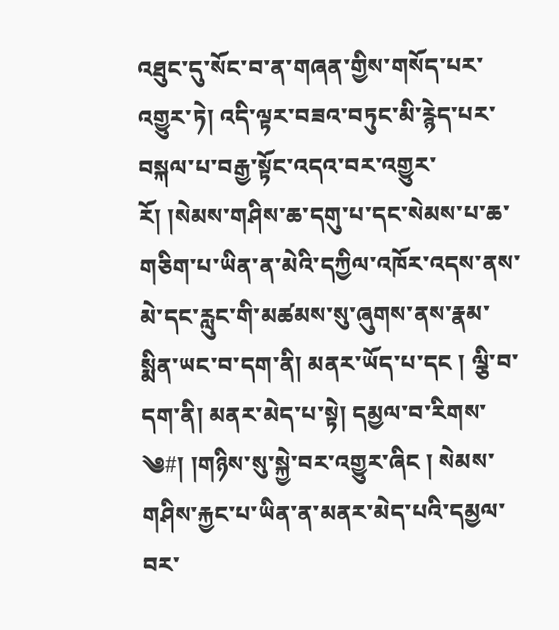འཐུང་དུ་སོང་བ་ན་གཞན་གྱིས་གསོད་པར་འགྱུར་ཏེ། འདི་ལྟར་བཟའ་བཏུང་མི་རྙེད་པར་བསྐལ་པ་བརྒྱ་སྟོང་འདའ་བར་འགྱུར་རོ། །སེམས་གཤིས་ཆ་དགུ་པ་དང་སེམས་པ་ཆ་གཅིག་པ་ཡིན་ན་མེའི་དཀྱིལ་འཁོར་འདས་ནས་མེ་དང་རླུང་གི་མཚམས་སུ་ཞུགས་ནས་རྣམ་སྨིན་ཡང་བ་དག་ནི། མནར་ཡོད་པ་དང ། ལྕི་བ་དག་ནི། མནར་མེད་པ་སྟེ། དམྱལ་བ་རིགས་
༄#། །གཉིས་སུ་སྐྱེ་བར་འགྱུར་ཞིང ། སེམས་གཤིས་རྐྱང་པ་ཡིན་ན་མནར་མེད་པའི་དམྱལ་བར་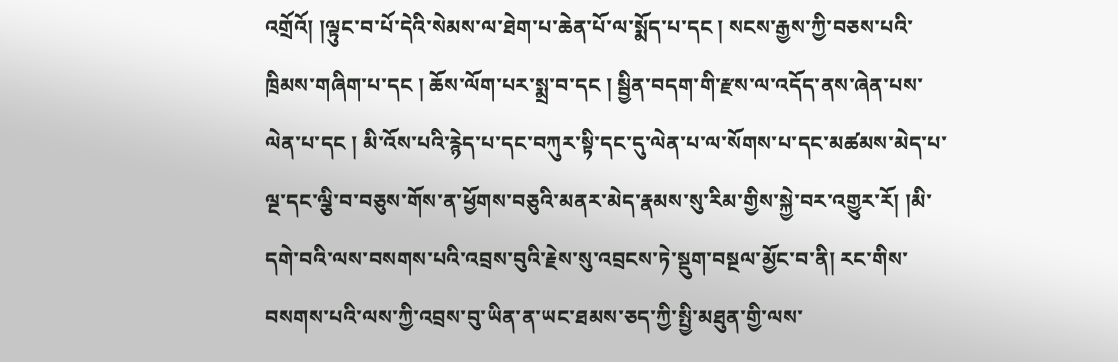འགྲོའོ། །ལྟུང་བ་པོ་དེའི་སེམས་ལ་ཐེག་པ་ཆེན་པོ་ལ་སྨོད་པ་དང ། སངས་རྒྱས་ཀྱི་བཅས་པའི་ཁྲིམས་གཞིག་པ་དང ། ཆོས་ལོག་པར་སྨྲ་བ་དང ། སྦྱིན་བདག་གི་རྫས་ལ་འདོད་ནས་ཞེན་པས་ལེན་པ་དང ། མི་འོས་པའི་རྙེད་པ་དང་བཀུར་སྟི་དང་དུ་ལེན་པ་ལ་སོགས་པ་དང་མཚམས་མེད་པ་ལྔ་དང་ལྕི་བ་བཅུས་གོས་ན་ཕྱོགས་བཅུའི་མནར་མེད་རྣམས་སུ་རིམ་གྱིས་སྐྱེ་བར་འགྱུར་རོ། །མི་དགེ་བའི་ལས་བསགས་པའི་འབྲས་བུའི་རྗེས་སུ་འབྲངས་ཏེ་སྡུག་བསྔལ་མྱོང་བ་ནི། རང་གིས་བསགས་པའི་ལས་ཀྱི་འབྲས་བུ་ཡིན་ན་ཡང་ཐམས་ཅད་ཀྱི་སྤྱི་མཐུན་གྱི་ལས་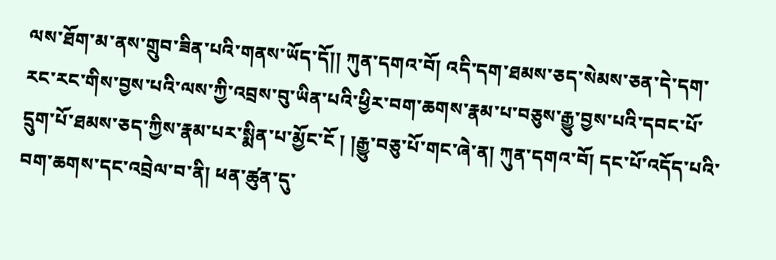ལས་ཐོག་མ་ནས་གྲུབ་ཟིན་པའི་གནས་ཡོད་དོ།། ཀུན་དགའ་བོ། འདི་དག་ཐམས་ཅད་སེམས་ཅན་དེ་དག་རང་རང་གིས་བྱས་པའི་ལས་ཀྱི་འབྲས་བུ་ཡིན་པའི་ཕྱིར་བག་ཆགས་རྣམ་པ་བཅུས་རྒྱུ་བྱས་པའི་དབང་པོ་དྲུག་པོ་ཐམས་ཅད་ཀྱིས་རྣམ་པར་སྨིན་པ་མྱོང་ངོ ། །རྒྱུ་བཅུ་པོ་གང་ཞེ་ན། ཀུན་དགའ་བོ། དང་པོ་འདོད་པའི་བག་ཆགས་དང་འབྲེལ་བ་ནི། ཕན་ཚུན་དུ་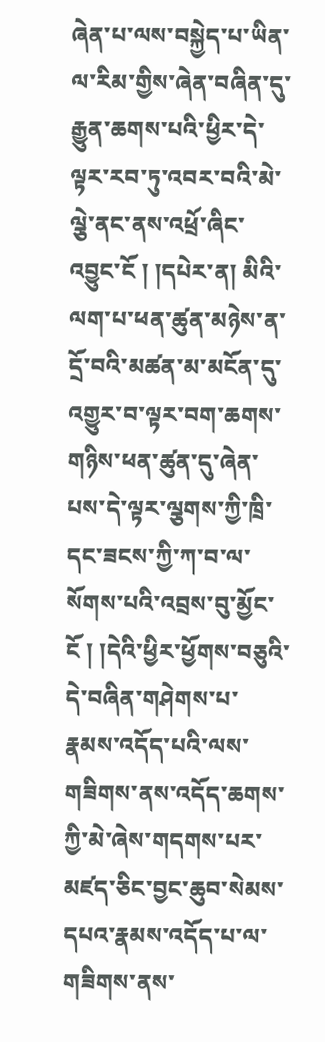ཞེན་པ་ལས་བསྐྱེད་པ་ཡིན་ལ་རིམ་གྱིས་ཞེན་བཞིན་དུ་རྒྱུན་ཆགས་པའི་ཕྱིར་དེ་ལྟར་རབ་ཏུ་འབར་བའི་མེ་ལྕེ་ནང་ནས་འཕྲོ་ཞིང་འབྱུང་ངོ ། །དཔེར་ན། མིའི་ལག་པ་ཕན་ཚུན་མཉེས་ན་དྲོ་བའི་མཚན་མ་མངོན་དུ་འགྱུར་བ་ལྟར་བག་ཆགས་
གཉིས་ཕན་ཚུན་དུ་ཞེན་པས་དེ་ལྟར་ལྕགས་ཀྱི་ཁྲི་དང་ཟངས་ཀྱི་ཀ་བ་ལ་སོགས་པའི་འབྲས་བུ་མྱོང་ངོ ། །དེའི་ཕྱིར་ཕྱོགས་བཅུའི་དེ་བཞིན་གཤེགས་པ་རྣམས་འདོད་པའི་ལས་གཟིགས་ནས་འདོད་ཆགས་ཀྱི་མེ་ཞེས་གདགས་པར་མཛད་ཅིང་བྱང་ཆུབ་སེམས་དཔའ་རྣམས་འདོད་པ་ལ་གཟིགས་ནས་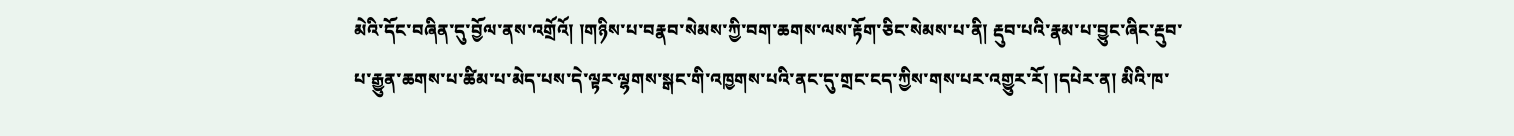མེའི་དོང་བཞིན་དུ་བྱོལ་ནས་འགྲོའོ། །གཉིས་པ་བརྣབ་སེམས་ཀྱི་བག་ཆགས་ལས་རྟོག་ཅིང་སེམས་པ་ནི། རྡུབ་པའི་རྣམ་པ་བྱུང་ཞིང་རྡུབ་པ་རྒྱུན་ཆགས་པ་ཚིམ་པ་མེད་པས་དེ་ལྟར་ལྷགས་སྒང་གི་འཁྱགས་པའི་ནང་དུ་གྲང་ངད་ཀྱིས་གས་པར་འགྱུར་རོ། །དཔེར་ན། མིའི་ཁ་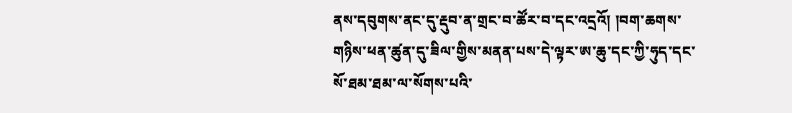ནས་དབུགས་ནང་དུ་རྡུབ་ན་གྲང་བ་ཚོར་བ་དང་འདྲའོ། །བག་ཆགས་གཉིས་ཕན་ཚུན་དུ་ཟིལ་གྱིས་མནན་པས་དེ་ལྟར་ཨ་ཆུ་དང་ཀྱི་ཧུད་དང་སོ་ཐམ་ཐམ་ལ་སོགས་པའི་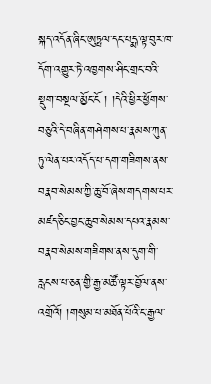སྐད་འདོན་ཞིང་ཨུཏྤལ་དང་པདྨ་ལྟ་བུར་ཁ་དོག་འགྱུར་ཏེ་འཁྱགས་ཤིང་གྲང་བའི་སྡུག་བསྔལ་མྱོང་ངོ ། །དེའི་ཕྱིར་ཕྱོགས་བཅུའི་དེ་བཞིན་གཤེགས་པ་རྣམས་ཀུན་ཏུ་ལེན་པར་འདོད་པ་དག་གཟིགས་ནས་བརྣབ་སེམས་ཀྱི་ཆུ་བོ་ཞེས་གདགས་པར་མཛད་ཅིང་བྱང་ཆུབ་སེམས་དཔའ་རྣམས་བརྣབ་སེམས་གཟིགས་ནས་དུག་གི་རླངས་པ་ཅན་གྱི་རྒྱ་མཚོ་ལྟར་བྱོལ་ནས་འགྲོའོ། །གསུམ་པ་མཐོན་པོའི་ང་རྒྱལ་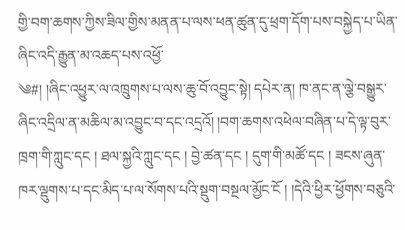གྱི་བག་ཆགས་ཀྱིས་ཟིལ་གྱིས་མནན་པ་ལས་ཕན་ཚུན་དུ་ཕྲག་དོག་པས་བསྐྱེད་པ་ཡིན་ཞིང་འདི་རྒྱུན་མ་འཆད་པས་འཕྱོ་
༄#། །ཞིང་འཕྱུར་ལ་འཁྲུགས་པ་ལས་ཆུ་བོ་འབྱུང་སྟེ། དཔེར་ན། ཁ་ནང་ན་ལྕེ་བསྒྱུར་ཞིང་འདྲིལ་ན་མཆིལ་མ་འབྱུང་བ་དང་འདྲའོ། །བག་ཆགས་འཕེལ་བཞིན་པ་དེ་ལྟ་བུར་ཁྲག་གི་ཀླུང་དང ། ཐལ་སྐྱའི་ཀླུང་དང ། བྱེ་ཚན་དང ། དུག་གི་མཚོ་དང ། ཟངས་ཞུན་ཁར་ལྡུགས་པ་དང་མིད་པ་ལ་སོགས་པའི་སྡུག་བསྔལ་མྱོང་ངོ ། །དེའི་ཕྱིར་ཕྱོགས་བཅུའི་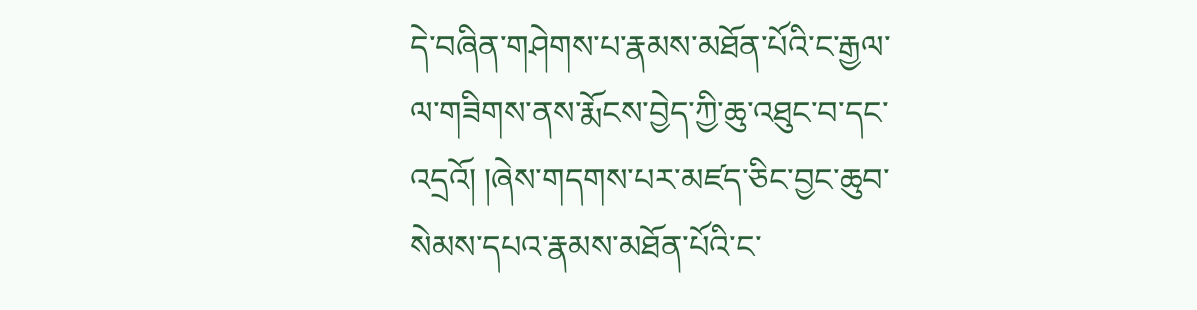དེ་བཞིན་གཤེགས་པ་རྣམས་མཐོན་པོའི་ང་རྒྱལ་ལ་གཟིགས་ནས་རྨོངས་བྱེད་ཀྱི་ཆུ་འཐུང་བ་དང་འདྲའོ། །ཞེས་གདགས་པར་མཛད་ཅིང་བྱང་ཆུབ་སེམས་དཔའ་རྣམས་མཐོན་པོའི་ང་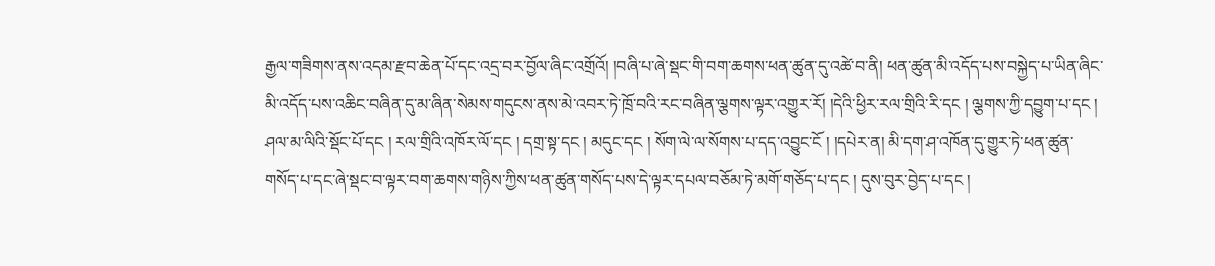རྒྱལ་གཟིགས་ནས་འདམ་རྫབ་ཆེན་པོ་དང་འདྲ་བར་བྱོལ་ཞིང་འགྲོའོ། །བཞི་པ་ཞེ་སྡང་གི་བག་ཆགས་ཕན་ཚུན་དུ་འཚེ་བ་ནི། ཕན་ཚུན་མི་འདོད་པས་བསྐྱེད་པ་ཡིན་ཞིང་མི་འདོད་པས་འཆིང་བཞིན་དུ་མ་ཞིན་སེམས་གདུངས་ནས་མེ་འབར་ཏེ་ཁྲོ་བའི་རང་བཞིན་ལྕགས་ལྟར་འགྱུར་རོ། །དེའི་ཕྱིར་རལ་གྲིའི་རི་དང ། ལྕགས་ཀྱི་དབྱུག་པ་དང ། ཤལ་མ་ལིའི་སྡོང་པོ་དང ། རལ་གྲིའི་འཁོར་ལོ་དང ། དགྲ་སྟ་དང ། མདུང་དང ། སོག་ལེ་ལ་སོགས་པ་དད་འབྱུང་ངོ ། །དཔེར་ན། མི་དག་ཤ་འཁོན་དུ་གྱུར་ཏེ་ཕན་ཚུན་གསོད་པ་དང་ཞེ་སྡང་བ་ལྟར་བག་ཆགས་གཉིས་ཀྱིས་ཕན་ཚུན་གསོད་པས་དེ་ལྟར་དཔལ་བཅོམ་ཏེ་མགོ་གཅོད་པ་དང ། དུས་བུར་བྱེད་པ་དང །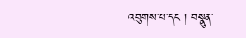འབུགས་པ་དང ། བསྣུན་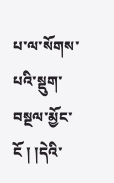པ་ལ་སོགས་པའི་སྡུག་བསྔལ་མྱོང་ངོ ། །དེའི་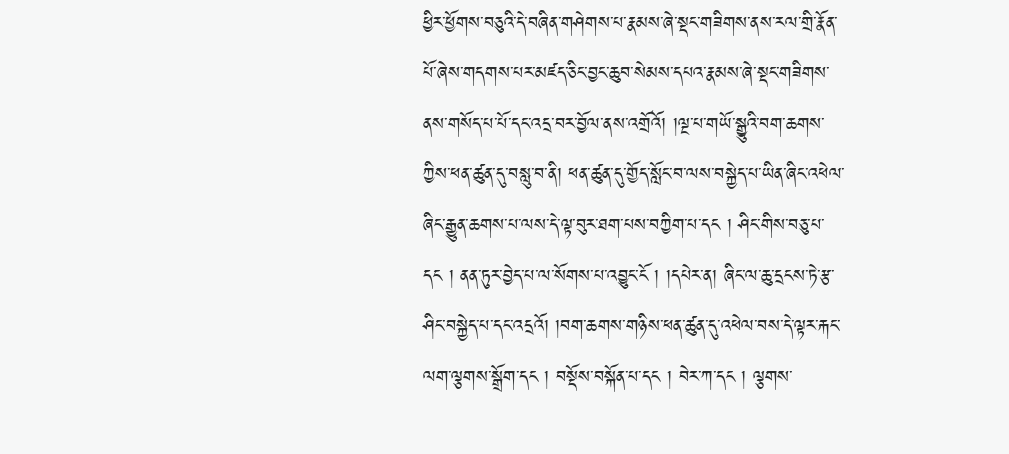ཕྱིར་ཕྱོགས་བཅུའི་དེ་བཞིན་གཤེགས་པ་རྣམས་ཞེ་སྡང་གཟིགས་ནས་རལ་གྲི་རྣོན་པོ་ཞེས་གདགས་པར་མཛད་ཅིང་བྱང་ཆུབ་སེམས་དཔའ་རྣམས་ཞེ་སྡང་གཟིགས་ནས་གསོད་པ་པོ་དང་འདྲ་བར་བྱོལ་ནས་འགྲོའོ། །ལྔ་པ་གཡོ་སྒྱུའི་བག་ཆགས་ཀྱིས་ཕན་ཚུན་དུ་བསླུ་བ་ནི། ཕན་ཚུན་དུ་གྱོད་སློང་བ་ལས་བསྐྱེད་པ་ཡིན་ཞིང་འཕེལ་ཞིང་རྒྱུན་ཆགས་པ་ལས་དེ་ལྟ་བུར་ཐག་པས་བཀྱིག་པ་དང ། ཤིང་གིས་བཅུ་པ་དང ། ནན་ཏུར་བྱེད་པ་ལ་སོགས་པ་འབྱུང་ངོ ། །དཔེར་ན། ཞིང་ལ་ཆུ་དྲངས་ཏེ་རྩ་ཤིང་བསྐྱེད་པ་དང་འདྲའོ། །བག་ཆགས་གཉིས་ཕན་ཚུན་དུ་འཕེལ་བས་དེ་ལྟར་རྐང་ལག་ལྕགས་སྒྲོག་དང ། བསྡོས་བསྐོན་པ་དང ། བེར་ཀ་དང ། ལྕགས་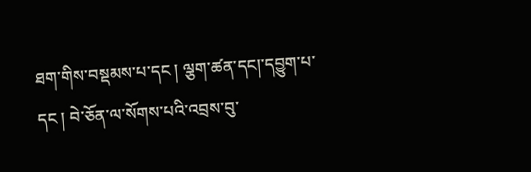ཐག་གིས་བསྡམས་པ་དང ། ལྕག་ཚན་དང།་དབྱུག་པ་དང ། བེ་ཅོན་ལ་སོགས་པའི་འབྲས་བུ་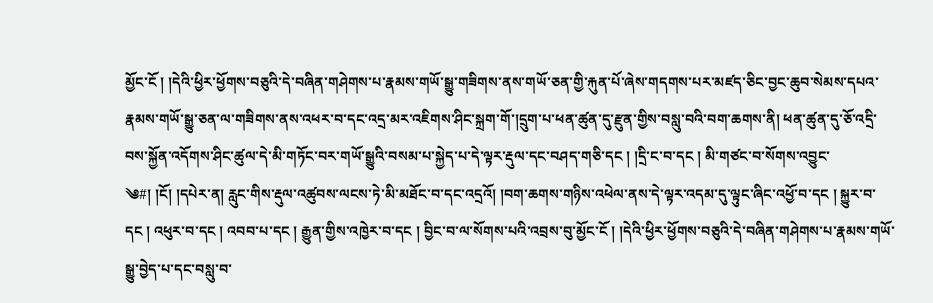མྱོང་ངོ ། །དེའི་ཕྱིར་ཕྱོགས་བཅུའི་དེ་བཞིན་གཤེགས་པ་རྣམས་གཡོ་སྒྱུ་གཟིགས་ནས་གཡོ་ཅན་གྱི་རྐུན་པོ་ཞེས་གདགས་པར་མཛད་ཅིང་བྱང་ཆུབ་སེམས་དཔའ་རྣམས་གཡོ་སྒྱུ་ཅན་ལ་གཟིགས་ནས་འཕར་བ་དང་འདྲ་མར་འཇིགས་ཤིང་སྐྲག་གོ་།དྲུག་པ་ཕན་ཚུན་དུ་རྫུན་གྱིས་བསླུ་བའི་བག་ཆགས་ནི། ཕན་ཚུན་དུ་ཅོ་འདྲི་བས་སྐྱོན་འདོགས་ཤིང་ཚུལ་དེ་མི་གཏོང་བར་གཡོ་སྒྱུའི་བསམ་པ་སྐྱེད་པ་དེ་ལྟར་རྡུལ་དང་བཤད་གཅི་དང ། །དྲི་ང་བ་དང ། མི་གཙང་བ་སོགས་འབྱུང་
༄#། །ངོ། །དཔེར་ན། རླུང་གིས་རྡུལ་འཚུབས་ལངས་ཏེ་མི་མཐོང་བ་དང་འདྲའོ། །བག་ཆགས་གཉིས་འཕེལ་ནས་དེ་ལྟར་འདམ་དུ་ལྟུང་ཞིང་འཕྱོ་བ་དང ། སྐྱུར་བ་དང ། འཕུར་བ་དང ། འབབ་པ་དང ། རྒྱུན་གྱིས་འཁྱེར་བ་དང ། བྱིང་བ་ལ་སོགས་པའི་འབྲས་བུ་མྱོང་ངོ ། །དེའི་ཕྱིར་ཕྱོགས་བཅུའི་དེ་བཞིན་གཤེགས་པ་རྣམས་གཡོ་སྒྱུ་བྱེད་པ་དང་བསླུ་བ་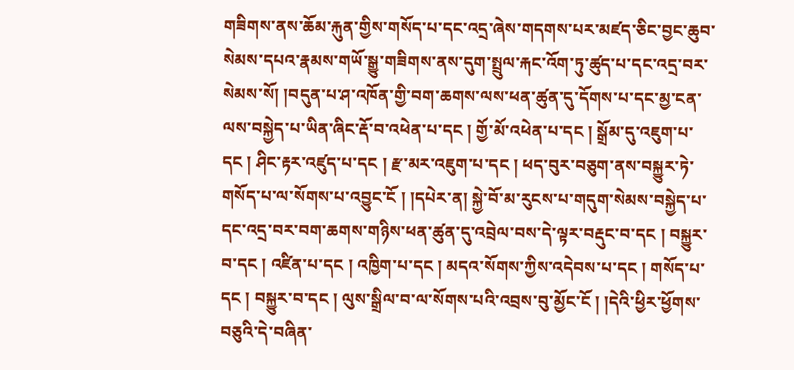གཟིགས་ནས་ཆོམ་རྐུན་གྱིས་གསོད་པ་དང་འདྲ་ཞེས་གདགས་པར་མཛད་ཅིང་བྱང་ཆུབ་སེམས་དཔའ་རྣམས་གཡོ་སྒྱུ་གཟིགས་ནས་དུག་སྤྲུལ་རྐང་འོག་ཏུ་ཚུད་པ་དང་འདྲ་བར་སེམས་སོ། །བདུན་པ་ཤ་འཁོན་གྱི་བག་ཆགས་ལས་ཕན་ཚུན་དུ་དོགས་པ་དང་མྱ་ངན་ལས་བསྐྱེད་པ་ཡིན་ཞིང་རྡོ་བ་འཕེན་པ་དང ། གྱོ་མོ་འཕེན་པ་དང ། སྒྲོམ་དུ་འཇུག་པ་དང ། ཤིང་རྟར་འཛུད་པ་དང ། རྫ་མར་འཇུག་པ་དང ། ཕད་བུར་བཅུག་ནས་བསྐྱུར་ཏེ་གསོད་པ་ལ་སོགས་པ་འབྱུང་ངོ ། །དཔེར་ན། སྐྱེ་བོ་མ་རུངས་པ་གདུག་སེམས་བསྐྱེད་པ་དང་འདྲ་བར་བག་ཆགས་གཉིས་ཕན་ཚུན་དུ་འབྲེལ་བས་དེ་ལྟར་བརྡུང་བ་དང ། བསྐྱུར་བ་དང ། འཛིན་པ་དང ། འཁྱིག་པ་དང ། མདའ་སོགས་ཀྱིས་འདེབས་པ་དང ། གསོད་པ་དང ། བསྐྱུར་བ་དང ། ལུས་སྒྲིལ་བ་ལ་སོགས་པའི་འབྲས་བུ་མྱོང་ངོ ། །དེའི་ཕྱིར་ཕྱོགས་བཅུའི་དེ་བཞིན་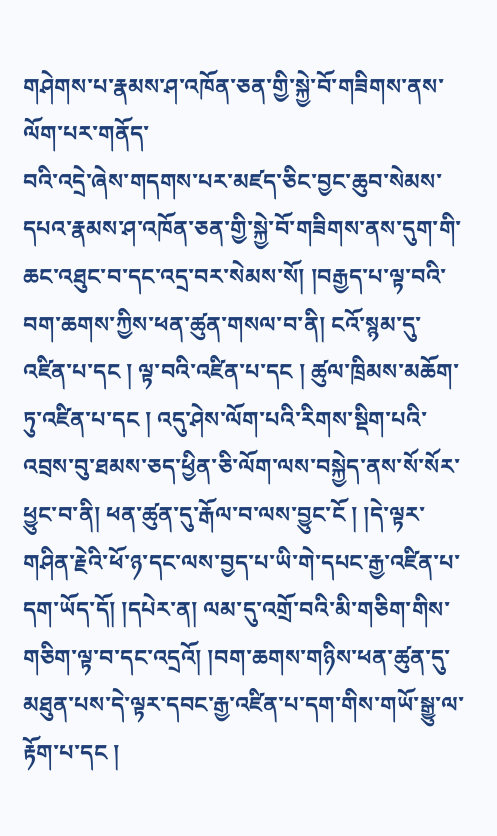གཤེགས་པ་རྣམས་ཤ་འཁོན་ཅན་གྱི་སྐྱེ་བོ་གཟིགས་ནས་ལོག་པར་གནོད་
བའི་འདྲེ་ཞེས་གདགས་པར་མཛད་ཅིང་བྱང་ཆུབ་སེམས་དཔའ་རྣམས་ཤ་འཁོན་ཅན་གྱི་སྐྱེ་བོ་གཟིགས་ནས་དུག་གི་ཆང་འཐུང་བ་དང་འདྲ་བར་སེམས་སོ། །བརྒྱད་པ་ལྟ་བའི་བག་ཆགས་ཀྱིས་ཕན་ཚུན་གསལ་བ་ནི། ངའོ་སྙམ་དུ་འཛིན་པ་དང ། ལྟ་བའི་འཛིན་པ་དང ། ཚུལ་ཁྲིམས་མཆོག་ཏུ་འཛིན་པ་དང ། འདུ་ཤེས་ལོག་པའི་རིགས་སྡིག་པའི་འབྲས་བུ་ཐམས་ཅད་ཕྱིན་ཅི་ལོག་ལས་བསྐྱེད་ནས་སོ་སོར་ཕྱུང་བ་ནི། ཕན་ཚུན་དུ་རྒོལ་བ་ལས་བྱུང་ངོ ། །དེ་ལྟར་གཤིན་རྗེའི་ཕོ་ཉ་དང་ལས་བྱད་པ་ཡི་གེ་དཔང་རྒྱ་འཛིན་པ་དག་ཡོད་དོ། །དཔེར་ན། ལམ་དུ་འགྲོ་བའི་མི་གཅིག་གིས་གཅིག་ལྟ་བ་དང་འདྲའོ། །བག་ཆགས་གཉིས་ཕན་ཚུན་དུ་མཐུན་པས་དེ་ལྟར་དབང་རྒྱ་འཛིན་པ་དག་གིས་གཡོ་སྒྱུ་ལ་རྟོག་པ་དང །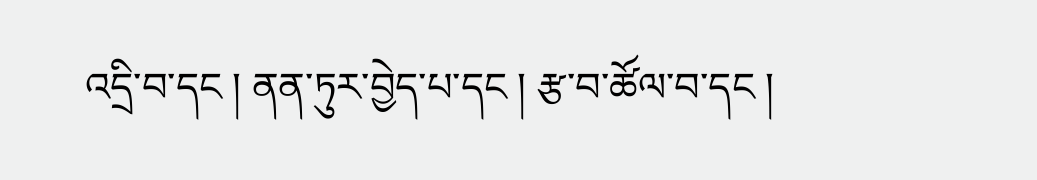འདྲི་བ་དང ། ནན་ཏུར་བྱེད་པ་དང ། རྩ་བ་ཚོལ་བ་དང །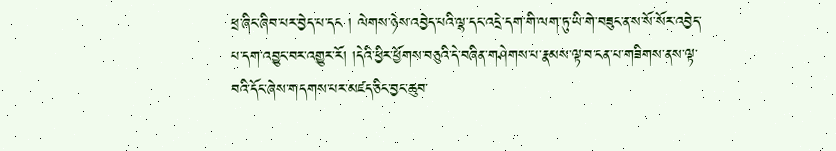ཕྲ་ཞིང་ཞིབ་པར་བྱེད་པ་དང ། ལེགས་ཉེས་འབྱེད་པའི་ལྷ་དང་འདྲེ་དག་གི་ལག་ཏུ་ཡི་གེ་བཟུང་ནས་སོ་སོར་འབྱེད་པ་དག་འབྱུང་བར་འགྱུར་རོ། །དེའི་ཕྱིར་ཕྱོགས་བཅུའི་དེ་བཞིན་གཤེགས་པ་རྣམས་ལྟ་བ་ངན་པ་གཟིགས་ནས་ལྟ་བའི་དོང་ཞེས་གདགས་པར་མཛད་ཅིང་བྱང་ཆུབ་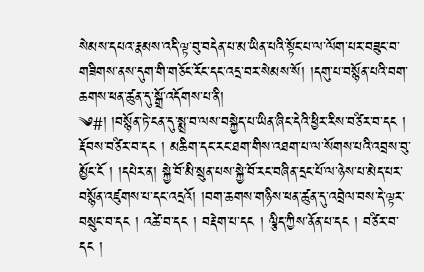སེམས་དཔའ་རྣམས་འདི་ལྟ་བུ་བདེན་པ་མ་ཡིན་པའི་སྟོང་པ་ལ་ལོག་པར་བཟུང་བ་གཟིགས་ནས་དུག་གི་གཅོང་རོང་དང་འདྲ་བར་སེམས་སོ། །དགུ་པ་བསྙོན་པའི་བག་ཆགས་ཕན་ཚུན་དུ་སྒྲོ་འདོགས་པ་ནི།
༄#། །བསྙོན་ཏེ་ངན་དུ་སྨྲ་བ་ལས་བསྐྱེད་པ་ཡིན་ཞིང་དེའི་ཕྱིར་རིས་བཙིར་བ་དང ། རྡོབས་བཙིར་བ་དང ། མཆིག་དང་རང་ཐག་གིས་འཐག་པ་ལ་སོགས་པའི་འབྲས་བུ་མྱོང་ངོ ། །དཔེར་ན། སྐྱེ་བོ་མི་སྲུན་པས་སྐྱེ་བོ་རང་བཞིན་དྲང་པོ་ལ་ཉེས་པ་མེད་པར་བསྙོན་འཛུགས་པ་དང་འདྲའོ། །བག་ཆགས་གཉིས་ཕན་ཚུན་དུ་འབྲེལ་བས་དེ་ལྟར་བསྲུང་བ་དང ། འཚེ་བ་དང ། བརྡེག་པ་དང ། ལྕིད་ཀྱིས་ནོན་པ་དང ། བཙིར་བ་དང །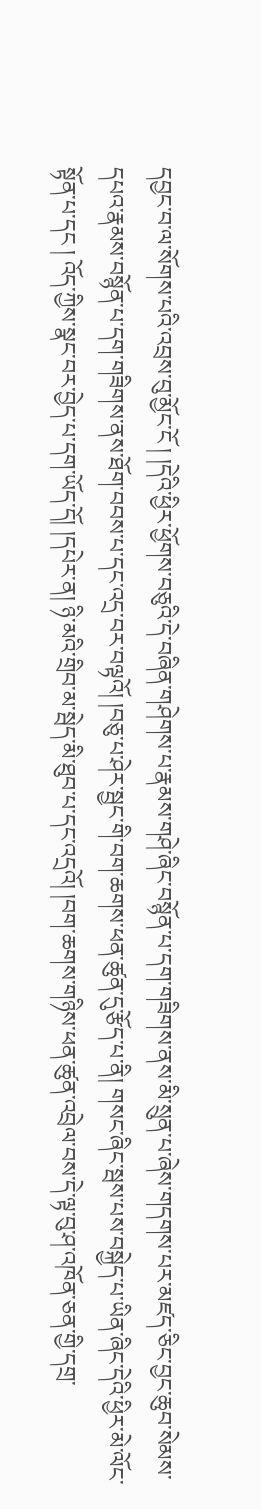དབྱང་བ་ལ་སོགས་པའི་འབྲས་བུ་མྱོང་ངོ ། །དེའི་ཕྱིར་ཕྱོགས་བཅུའི་དེ་བཞིན་གཤེགས་པ་རྣམས་གཤེ་ཞིང་བསྙོན་པ་དག་གཟིགས་ནས་མི་སྲུན་པ་ཞེས་གདགས་པར་མཛད་ཅིང་བྱང་ཆུབ་སེམས་དཔའ་རྣམས་བསྙོན་པ་དག་གཟིགས་ནས་ཐོག་བབས་པ་དང་འདྲ་བར་བལྟའོ། །བཅུ་པ་ཤེར་སྦྱང་གི་བག་ཆགས་ཕན་ཚུན་དུ་རྩོད་པ་ནི། གསང་ཞིང་སྦས་པས་བསྐྱེད་པ་ཡིན་ཞིང་དེའི་ཕྱིར་མེ་ལོང་སྟོན་པ་དང ། འོད་ཀྱིས་སྣང་བར་བྱེད་པ་དག་ཡོད་དོ། །དཔེར་ན། ཉི་མའི་གྲིབ་མ་སྦེད་མི་ཐུབ་པ་དང་འདྲའོ། །བག་ཆགས་གཉིས་ཕན་ཚུན་འབྲེལ་བས་དེ་ལྟ་བུ་ཤ་འཁོན་ཅན་གྱི་དགྲ་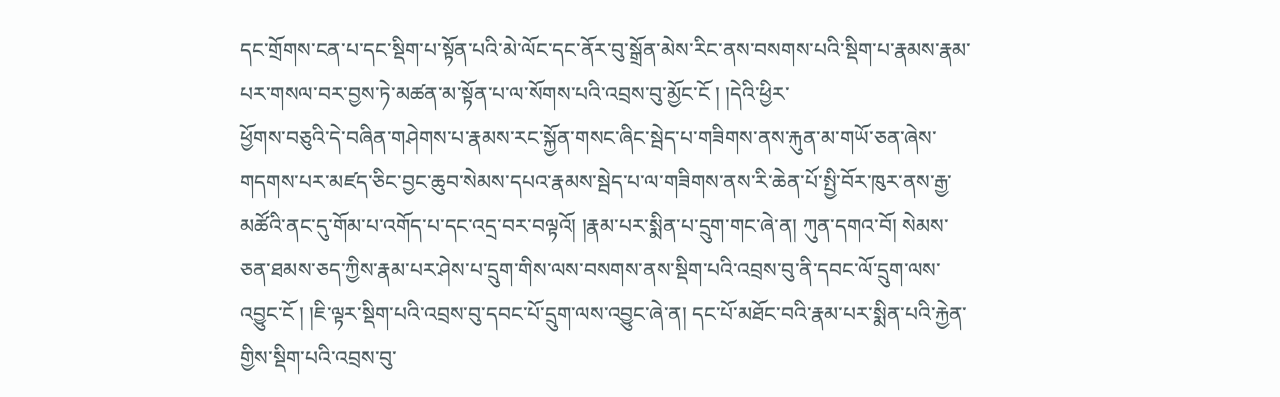དང་གྲོགས་ངན་པ་དང་སྡིག་པ་སྟོན་པའི་མེ་ལོང་དང་ནོར་བུ་སྒྲོན་མེས་རིང་ནས་བསགས་པའི་སྡིག་པ་རྣམས་རྣམ་པར་གསལ་བར་བྱས་ཏེ་མཚན་མ་སྟོན་པ་ལ་སོགས་པའི་འབྲས་བུ་མྱོང་ངོ ། །དེའི་ཕྱིར་
ཕྱོགས་བཅུའི་དེ་བཞིན་གཤེགས་པ་རྣམས་རང་སྐྱོན་གསང་ཞིང་སྦེད་པ་གཟིགས་ནས་རྐུན་མ་གཡོ་ཅན་ཞེས་གདགས་པར་མཛད་ཅིང་བྱང་ཆུབ་སེམས་དཔའ་རྣམས་སྦེད་པ་ལ་གཟིགས་ནས་རི་ཆེན་པོ་སྤྱི་བོར་ཁུར་ནས་རྒྱ་མཚོའི་ནང་དུ་གོམ་པ་འགོད་པ་དང་འདྲ་བར་བལྟའོ། །རྣམ་པར་སྨིན་པ་དྲུག་གང་ཞེ་ན། ཀུན་དགའ་བོ། སེམས་ཅན་ཐམས་ཅད་ཀྱིས་རྣམ་པར་ཤེས་པ་དྲུག་གིས་ལས་བསགས་ནས་སྡིག་པའི་འབྲས་བུ་ནི་དབང་ལོ་དྲུག་ལས་འབྱུང་ངོ ། །ཇི་ལྟར་སྡིག་པའི་འབྲས་བུ་དབང་པོ་དྲུག་ལས་འབྱུང་ཞེ་ན། དང་པོ་མཐོང་བའི་རྣམ་པར་སྨིན་པའི་རྐྱེན་གྱིས་སྡིག་པའི་འབྲས་བུ་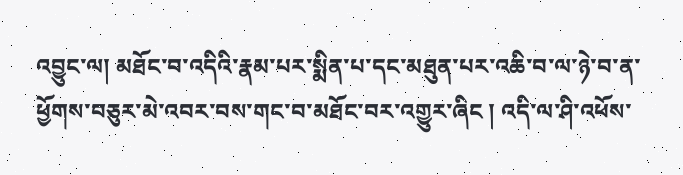འབྱུང་ལ། མཐོང་བ་འདིའི་རྣམ་པར་སྨིན་པ་དང་མཐུན་པར་འཆི་བ་ལ་ཉེ་བ་ན་ཕྱོགས་བཅུར་མེ་འབར་བས་གང་བ་མཐོང་བར་འགྱུར་ཞིང ། འདི་ལ་ཤི་འཕོས་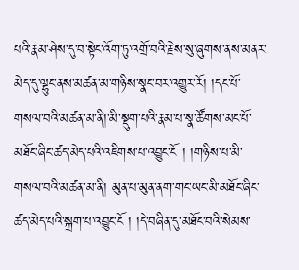པའི་རྣམ་ཤེས་དུ་བ་སྟེང་འོག་ཏུ་འགྲོ་བའི་རྗེས་སུ་ཞུགས་ནས་མནར་མེད་དུ་ལྷུང་ནས་མཚན་མ་གཉིས་སྣང་བར་འགྱུར་རོ། །དང་པོ་གསལ་བའི་མཚན་མ་ནི།་མི་སྡུག་པའི་རྣམ་པ་སྣ་ཚོགས་མང་པོ་མཐོང་ཞིང་ཚད་མེད་པའི་འཇིགས་པ་འབྱུང་ངོ ། །གཉིས་པ་མི་གསལ་བའི་མཚན་མ་ནི། མུན་པ་མུན་ནག་གང་ཡང་མི་མཐོང་ཞིང་ཚད་མེད་པའི་སྐྲག་པ་འབྱུང་ངོ ། །དེ་བཞིན་དུ་མཐོང་བའི་སེམས་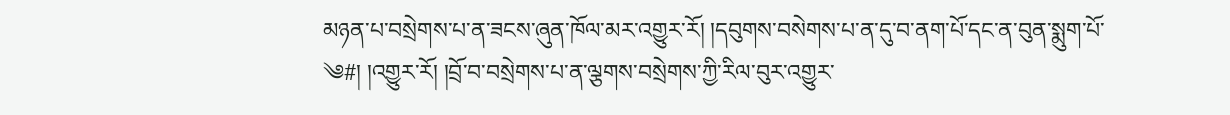མཉན་པ་བསྲེགས་པ་ན་ཟངས་ཞུན་ཁོལ་མར་འགྱུར་རོ། །དབུགས་བསེགས་པ་ན་དུ་བ་ནག་པོ་དང་ན་བུན་སྨུག་པོ་
༄#། །འགྱུར་རོ། །བྲོ་བ་བསྲེགས་པ་ན་ལྕགས་བསྲེགས་ཀྱི་རིལ་བུར་འགྱུར་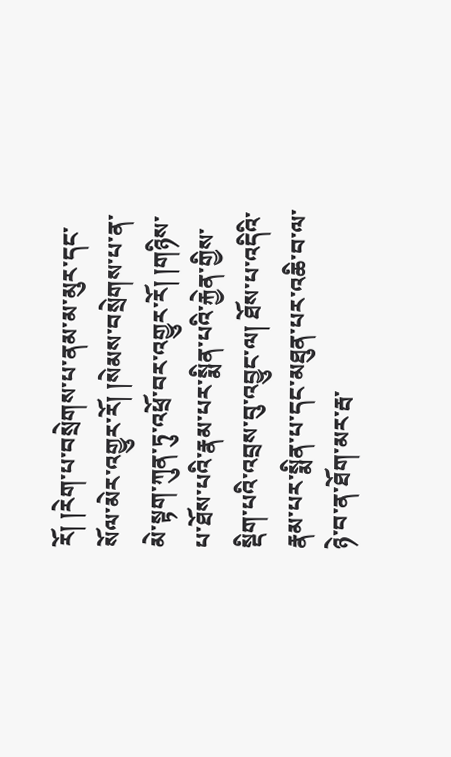རོ། །རེག་པ་བསྲེགས་པ་ནམ་མ་མུར་དང་སོལ་མེར་འགྱུར་རོ། །སེམས་བསྲེགས་པ་ན་མེ་སྟག་ཀུན་ཏུ་འཕྲོ་བར་འགྱུར་རོ། །གཉིས་པ་ཐོས་པའི་རྣམ་པར་སྨིན་པའི་རྐྱེན་གྱིས་སྡིག་པའི་འབྲས་བུ་འབྱུང་ལ། ཐོས་པ་འདིའི་རྣམ་པར་སྨིན་པ་དང་མཐུན་པར་འཆི་བ་ལ་ཉེ་བ་ན་ཐོག་མར་རྦ་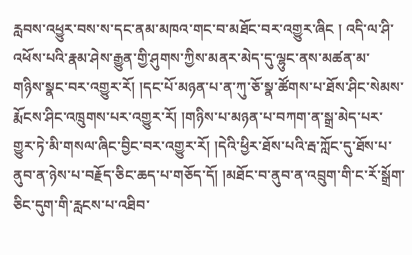རླབས་འཕྱུར་བས་ས་དང་ནམ་མཁའ་གང་བ་མཐོང་བར་འགྱུར་ཞིང ། འདི་ལ་ཤི་འཕོས་པའི་རྣམ་ཤེས་རྒྱུན་གྱི་ཤུགས་ཀྱིས་མནར་མེད་དུ་ལྷུང་ནས་མཚན་མ་གཉིས་སྣང་བར་འགྱུར་རོ། །དང་པོ་མཉན་པ་ན་ཀུ་ཅོ་སྣ་ཚོགས་པ་ཐོས་ཤིང་སེམས་རྨོངས་ཤིང་འཁྲུགས་པར་འགྱུར་རོ། །གཉིས་པ་མཉན་པ་བཀག་ན་སྒྲ་མེད་པར་གྱུར་ཏེ་མི་གསལ་ཞིང་བྱིང་བར་འགྱུར་རོ། །དེའི་ཕྱིར་ཐོས་པའི་རྦ་ཀློང་དུ་ཐོས་པ་ནུབ་ན་ཉེས་པ་བརྗོད་ཅིང་ཆད་པ་གཅོད་དོ། །མཐོང་བ་ནུབ་ན་འབྲུག་གི་ང་རོ་སྒྲོག་ཅིང་དུག་གི་རླངས་པ་འཐིབ་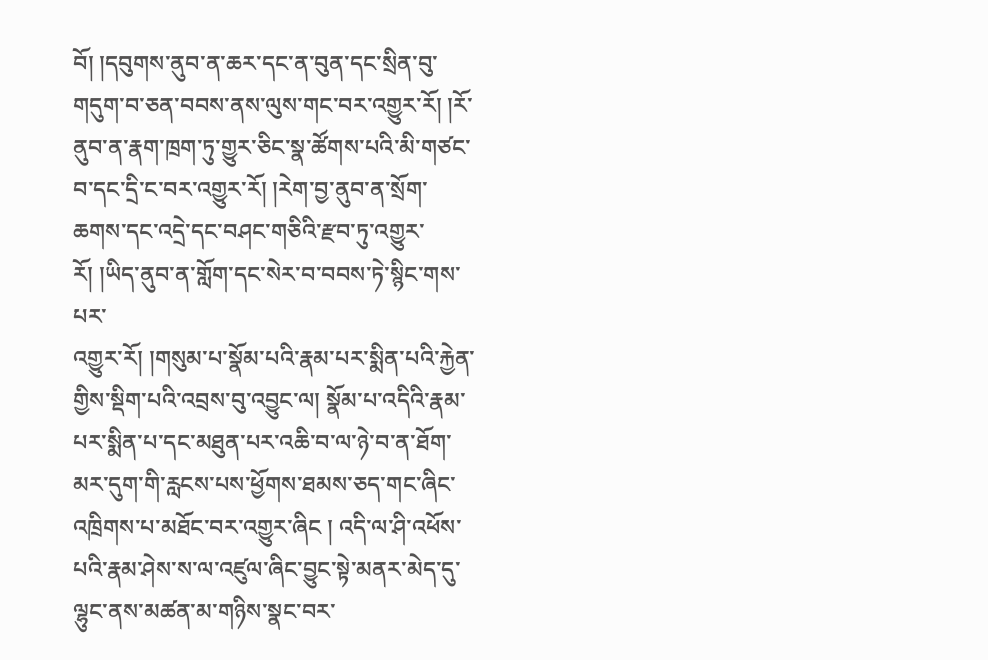བོ། །དབུགས་ནུབ་ན་ཆར་དང་ན་བུན་དང་སྲིན་བུ་གདུག་བ་ཅན་བབས་ནས་ལུས་གང་བར་འགྱུར་རོ། །རོ་ནུབ་ན་རྣག་ཁྲག་ཏུ་གྱུར་ཅིང་སྣ་ཚོགས་པའི་མི་གཙང་བ་དང་དྲི་ང་བར་འགྱུར་རོ། །རེག་བྱ་ནུབ་ན་སྲོག་ཆགས་དང་འདྲེ་དང་བཤང་གཅིའི་རྫབ་ཏུ་འགྱུར་རོ། །ཡིད་ནུབ་ན་གློག་དང་སེར་བ་བབས་ཏེ་སྙིང་གས་པར་
འགྱུར་རོ། །གསུམ་པ་སྣོམ་པའི་རྣམ་པར་སྨིན་པའི་རྐྱེན་གྱིས་སྡིག་པའི་འབྲས་བུ་འབྱུང་ལ། སྣོམ་པ་འདིའི་རྣམ་པར་སྨིན་པ་དང་མཐུན་པར་འཆི་བ་ལ་ཉེ་བ་ན་ཐོག་མར་དུག་གི་རླངས་པས་ཕྱོགས་ཐམས་ཅད་གང་ཞིང་འཁྲིགས་པ་མཐོང་བར་འགྱུར་ཞིང ། འདི་ལ་ཤི་འཕོས་པའི་རྣམ་ཤེས་ས་ལ་འཛུལ་ཞིང་བྱུང་སྟེ་མནར་མེད་དུ་ལྷུང་ནས་མཚན་མ་གཉིས་སྣང་བར་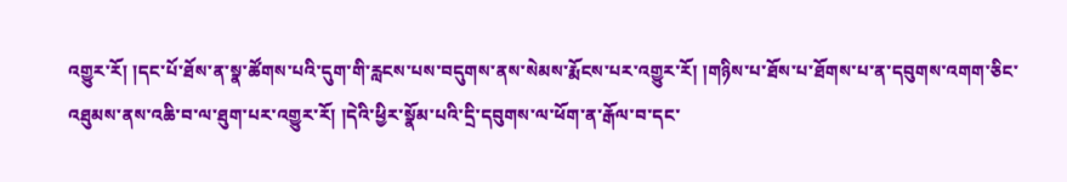འགྱུར་རོ། །དང་པོ་ཐོས་ན་སྣ་ཚོགས་པའི་དུག་གི་རླངས་པས་བདུགས་ནས་སེམས་རྨོངས་པར་འགྱུར་རོ། །གཉིས་པ་ཐོས་པ་ཐོགས་པ་ན་དབུགས་འགག་ཅིང་འཐུམས་ནས་འཆི་བ་ལ་ཐུག་པར་འགྱུར་རོ། །དེའི་ཕྱིར་སྣོམ་པའི་དྲི་དབུགས་ལ་ཕོག་ན་རྒོལ་བ་དང་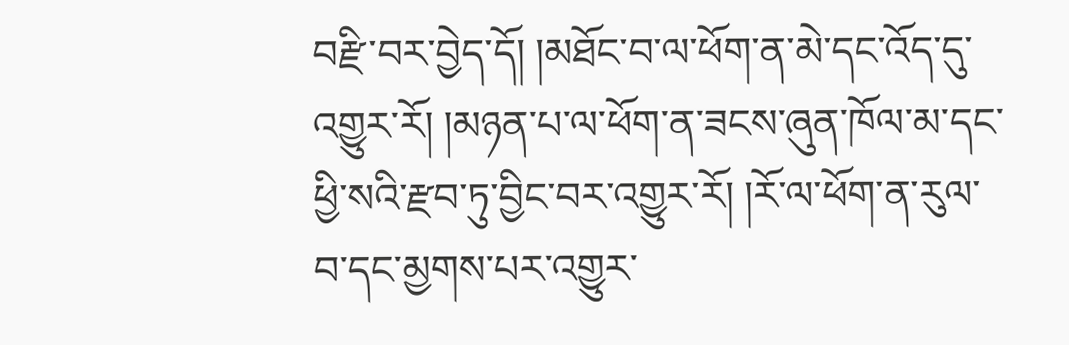བརྫི་བར་བྱེད་དོ། །མཐོང་བ་ལ་ཕོག་ན་མེ་དང་འོད་དུ་འགྱུར་རོ། །མཉན་པ་ལ་ཕོག་ན་ཟངས་ཞུན་ཁོལ་མ་དང་ཕྱི་སའི་རྫབ་ཏུ་བྱིང་བར་འགྱུར་རོ། །རོ་ལ་ཕོག་ན་རུལ་བ་དང་མྱགས་པར་འགྱུར་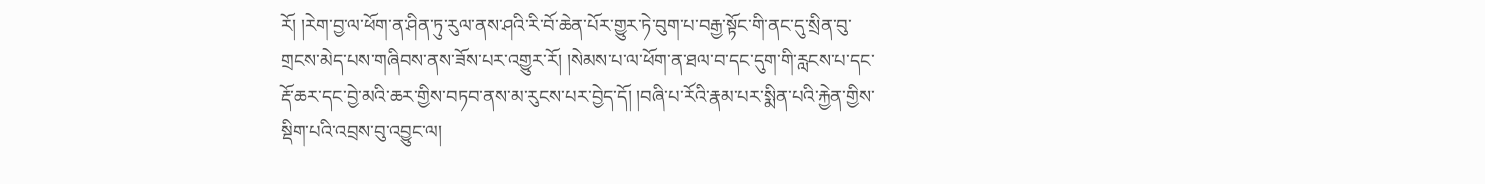རོ། །རེག་བྱ་ལ་ཕོག་ན་ཤིན་ཏུ་རུལ་ནས་ཤའི་རི་བོ་ཆེན་པོར་གྱུར་ཏེ་བུག་པ་བརྒྱ་སྟོང་གི་ནང་དུ་སྲིན་བུ་གྲངས་མེད་པས་གཞིབས་ནས་ཟོས་པར་འགྱུར་རོ། །སེམས་པ་ལ་ཕོག་ན་ཐལ་བ་དང་དུག་གི་རླངས་པ་དང་རྡོ་ཆར་དང་བྱེ་མའི་ཆར་གྱིས་བཏབ་ནས་མ་རུངས་པར་བྱེད་དོ། །བཞི་པ་རོའི་རྣམ་པར་སྨིན་པའི་རྐྱེན་གྱིས་སྡིག་པའི་འབྲས་བུ་འབྱུང་ལ།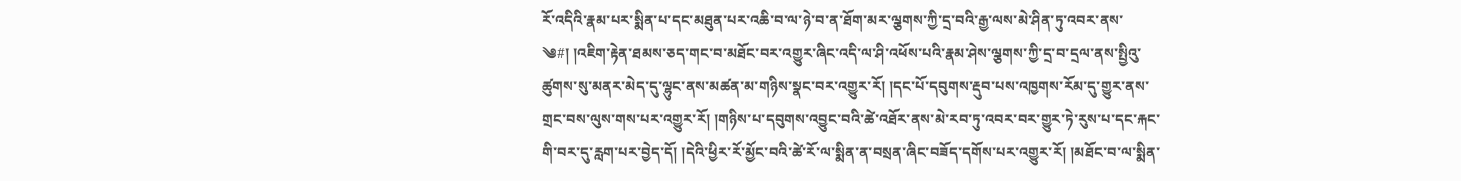རོ་འདིའི་རྣམ་པར་སྨིན་པ་དང་མཐུན་པར་འཆི་བ་ལ་ཉེ་བ་ན་ཐོག་མར་ལྕགས་ཀྱི་དྲ་བའི་རྒྱ་ལས་མེ་ཤིན་ཏུ་འབར་ནས་
༄#། །འཇིག་རྟེན་ཐམས་ཅད་གང་བ་མཐོང་བར་འགྱུར་ཞིང་འདི་ལ་ཤི་འཕོས་པའི་རྣམ་ཤེས་ལྕགས་ཀྱི་དྲ་བ་དྲལ་ནས་སྤྱིའུ་ཚུགས་སུ་མནར་མེད་དུ་ལྷུང་ནས་མཚན་མ་གཉིས་སྣང་བར་འགྱུར་རོ། །དང་པོ་དབུགས་རྡུབ་པས་འཁྱགས་རོམ་དུ་གྱུར་ནས་གྲང་བས་ལུས་གས་པར་འགྱུར་རོ། །གཉིས་པ་དབུགས་འབྱུང་བའི་ཚེ་འཐོར་ནས་མེ་རབ་ཏུ་འབར་བར་གྱུར་ཏེ་རུས་པ་དང་རྐང་གི་བར་དུ་རླག་པར་བྱེད་དོ། །དེའི་ཕྱིར་རོ་མྱོང་བའི་ཚེ་རོ་ལ་སྨིན་ན་བསྲན་ཞིང་བཟོད་དགོས་པར་འགྱུར་རོ། །མཐོང་བ་ལ་སྨིན་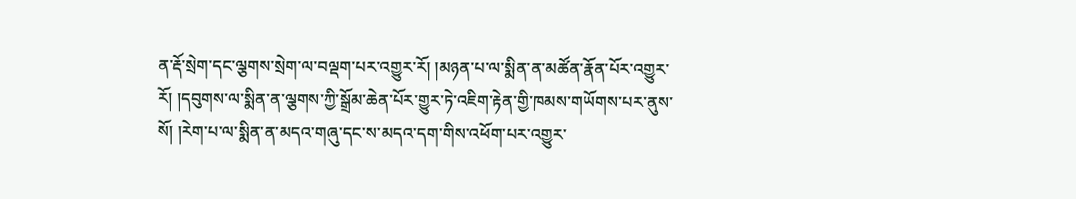ན་རྡོ་སྲེག་དང་ལྕགས་སྲེག་ལ་བལྡག་པར་འགྱུར་རོ། །མཉན་པ་ལ་སྨིན་ན་མཚོན་རྣོན་པོར་འགྱུར་རོ། །དབུགས་ལ་སྨིན་ན་ལྕགས་ཀྱི་སྒྲོམ་ཆེན་པོར་གྱུར་ཏེ་འཇིག་རྟེན་གྱི་ཁམས་གཡོགས་པར་ནུས་སོ། །རེག་པ་ལ་སྨིན་ན་མདའ་གཞུ་དང་ས་མདའ་དག་གིས་འཕོག་པར་འགྱུར་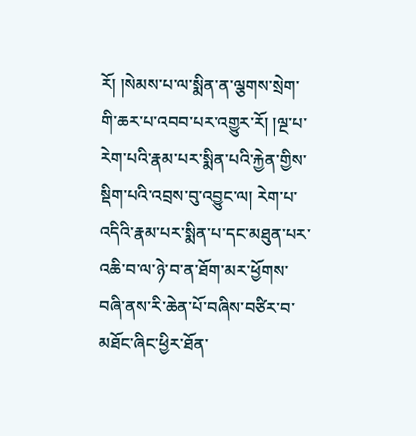རོ། །སེམས་པ་ལ་སྨིན་ན་ལྕགས་སྲེག་གི་ཆར་པ་འབབ་པར་འགྱུར་རོ། །ལྔ་པ་རེག་པའི་རྣམ་པར་སྨིན་པའི་རྐྱེན་གྱིས་སྡིག་པའི་འབྲས་བུ་འབྱུང་ལ། རེག་པ་འདིའི་རྣམ་པར་སྨིན་པ་དང་མཐུན་པར་འཆི་བ་ལ་ཉེ་བ་ན་ཐོག་མར་ཕྱོགས་བཞི་ནས་རི་ཆེན་པོ་བཞིས་བཙིར་བ་མཐོང་ཞིང་ཕྱིར་ཐོན་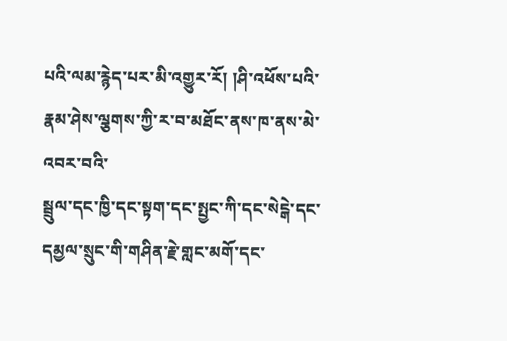པའི་ལམ་རྙེད་པར་མི་འགྱུར་རོ། །ཤི་འཕོས་པའི་རྣམ་ཤེས་ལྕགས་ཀྱི་ར་བ་མཐོང་ནས་ཁ་ནས་མེ་འབར་བའི་
སྦྲུལ་དང་ཁྱི་དང་སྟག་དང་སྤྱང་ཀི་དང་སེངྒེ་དང་དམྱལ་སྲུང་གི་གཤིན་རྗེ་གླང་མགོ་དང་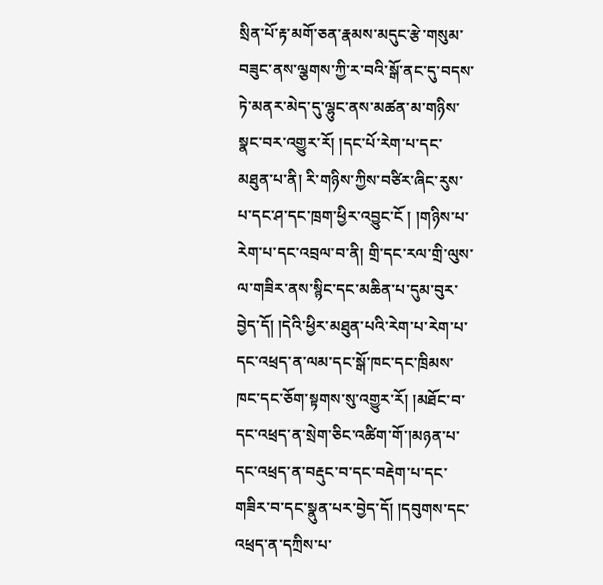སྲིན་པོ་རྟ་མགོ་ཅན་རྣམས་མདུང་རྩེ་གསུམ་བཟུང་ནས་ལྕགས་ཀྱི་ར་བའི་སྒོ་ནང་དུ་བདས་ཏེ་མནར་མེད་དུ་ལྷུང་ནས་མཚན་མ་གཉིས་སྣང་བར་འགྱུར་རོ། །དང་པོ་རེག་པ་དང་མཐུན་པ་ནི། རི་གཉིས་ཀྱིས་བཙིར་ཞིང་རུས་པ་དང་ཤ་དང་ཁྲག་ཕྱིར་འབྱུང་ངོ ། །གཉིས་པ་རེག་པ་དང་འབྲལ་བ་ནི། གྲི་དང་རལ་གྲི་ལུས་ལ་གཟིར་ནས་སྙིང་དང་མཆིན་པ་དུམ་བུར་བྱེད་དོ། །དེའི་ཕྱིར་མཐུན་པའི་རེག་པ་རེག་པ་དང་འཕྲད་ན་ལམ་དང་སྒོ་ཁང་དང་ཁྲིམས་ཁང་དང་ཅོག་སྟགས་སུ་འགྱུར་རོ། །མཐོང་བ་དང་འཕྲད་ན་སྲེག་ཅིང་འཚིག་གོ་།མཉན་པ་དང་འཕྲད་ན་བརྡུང་བ་དང་བརྡེག་པ་དང་གཟིར་བ་དང་སྣུན་པར་བྱེད་དོ། །དབུགས་དང་འཕྲད་ན་དཀྲིས་པ་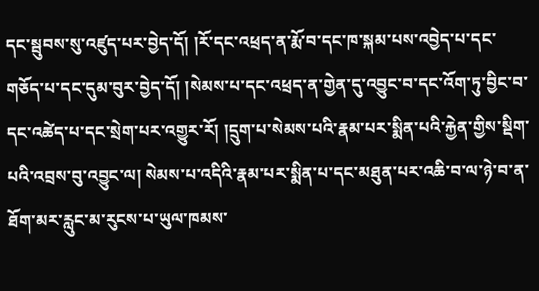དང་སྦུབས་སུ་འཛུད་པར་བྱེད་དོ། །རོ་དང་འཕྲད་ན་རྨོ་བ་དང་ཁ་སྐམ་པས་འབྱེད་པ་དང་གཅོད་པ་དང་དུམ་བུར་བྱེད་དོ། །སེམས་པ་དང་འཕྲད་ན་གྱེན་དུ་འབྱུང་བ་དང་འོག་ཏུ་བྱིང་བ་དང་འཚེད་པ་དང་སྲེག་པར་འགྱུར་རོ། །དྲུག་པ་སེམས་པའི་རྣམ་པར་སྨིན་པའི་རྐྱེན་གྱིས་སྡིག་པའི་འབྲས་བུ་འབྱུང་ལ། སེམས་པ་འདིའི་རྣམ་པར་སྨིན་པ་དང་མཐུན་པར་འཆི་བ་ལ་ཉེ་བ་ན་ཐོག་མར་རླུང་མ་རུངས་པ་ཡུལ་ཁམས་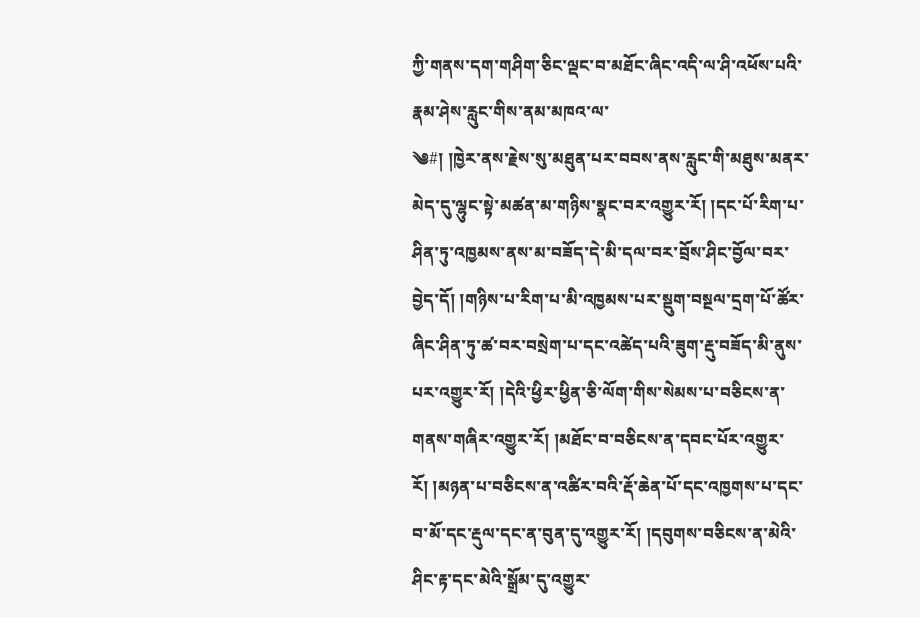ཀྱི་གནས་དག་གཤིག་ཅིང་ལྡང་བ་མཐོང་ཞིང་འདི་ལ་ཤི་འཕོས་པའི་རྣམ་ཤེས་རླུང་གིས་ནམ་མཁའ་ལ་
༄#། །ཁྱེར་ནས་རྗེས་སུ་མཐུན་པར་བབས་ནས་རླུང་གི་མཐུས་མནར་མེད་དུ་ལྷུང་སྟེ་མཚན་མ་གཉིས་སྣང་བར་འགྱུར་རོ། །དང་པོ་རིག་པ་ཤིན་ཏུ་འཁྱམས་ནས་མ་བཟོད་དེ་མི་དལ་བར་བྲོས་ཤིང་བྱོལ་བར་བྱེད་དོ། །གཉིས་པ་རིག་པ་མི་འཁྱམས་པར་སྡུག་བསྔལ་དྲག་པོ་ཚོར་ཞིང་ཤིན་ཏུ་ཚ་བར་བསྲེག་པ་དང་འཚེད་པའི་ཟུག་རྡུ་བཟོད་མི་ནུས་པར་འགྱུར་རོ། །དེའི་ཕྱིར་ཕྱིན་ཅི་ལོག་གིས་སེམས་པ་བཅིངས་ན་གནས་གཞིར་འགྱུར་རོ། །མཐོང་བ་བཅིངས་ན་དབང་པོར་འགྱུར་རོ། །མཉན་པ་བཅིངས་ན་འཚིར་བའི་རྡོ་ཆེན་པོ་དང་འཁྱགས་པ་དང་བ་མོ་དང་རྡུལ་དང་ན་བུན་དུ་འགྱུར་རོ། །དབུགས་བཅིངས་ན་མེའི་ཤིང་རྟ་དང་མེའི་སྒྲོམ་དུ་འགྱུར་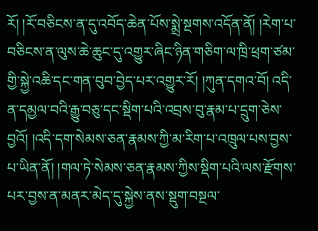རོ། །རོ་བཅིངས་ན་དུ་འབོད་ཆེན་པོས་སྨྲེ་སྔགས་འདོན་ནོ། །རེག་པ་བཅིངས་ན་ལུས་ཆེ་ཆུང་དུ་འགྱུར་ཞིང་ཉིན་གཅིག་ལ་ཁྲི་ཕྲག་ཙམ་གྱི་སྐྱེ་འཆི་དང་གན་བུབ་བྱེད་པར་འགྱུར་རོ། །ཀུན་དགའ་བོ། འདི་ན་དམྱལ་བའི་རྒྱུ་བཅུ་དང་སྡིག་པའི་འབྲས་བུ་རྣམ་པ་དྲུག་ཅེས་བྱའོ། །འདི་དག་སེམས་ཅན་རྣམས་ཀྱི་མ་རིག་པ་འཁྲུལ་པས་བྱས་པ་ཡིན་ནོ། །གལ་ཏེ་སེམས་ཅན་རྣམས་ཀྱིས་སྡིག་པའི་ལས་རྫོགས་པར་བྱས་ན་མནར་མེད་དུ་སྐྱེས་ནས་སྡུག་བསྔལ་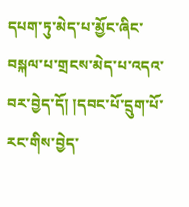དཔག་ཏུ་མེད་པ་མྱོང་ཞིང་བསྐལ་པ་གྲངས་མེད་པ་འདའ་བར་བྱེད་དོ། །དབང་པོ་དྲུག་པོ་རང་གིས་བྱེད་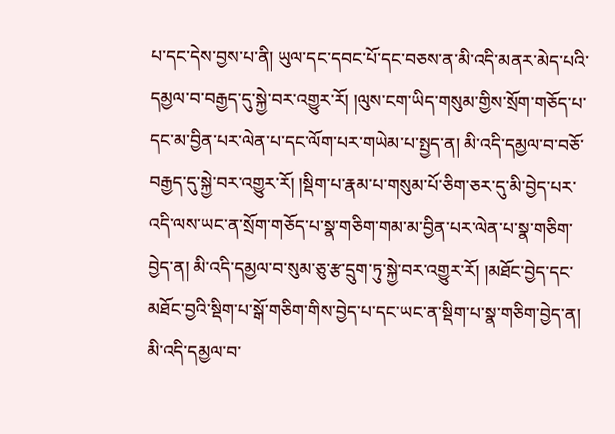པ་དང་དེས་བྱས་པ་ནི། ཡུལ་དང་དབང་པོ་དང་བཅས་ན་མི་འདི་མནར་མེད་པའི་དམྱལ་བ་བརྒྱད་དུ་སྐྱེ་བར་འགྱུར་རོ། །ལུས་ངག་ཡིད་གསུམ་གྱིས་སྲོག་གཅོད་པ་དང་མ་བྱིན་པར་ལེན་པ་དང་ལོག་པར་གཡེམ་པ་སྤྱད་ན། མི་འདི་དམྱལ་བ་བཅོ་བརྒྱད་དུ་སྐྱེ་བར་འགྱུར་རོ། །སྡིག་པ་རྣམ་པ་གསུམ་པོ་ཅིག་ཅར་དུ་མི་བྱེད་པར་འདི་ལས་ཡང་ན་སྲོག་གཅོད་པ་སྣ་གཅིག་གམ་མ་བྱིན་པར་ལེན་པ་སྣ་གཅིག་བྱེད་ན། མི་འདི་དམྱལ་བ་སུམ་ཅུ་རྩ་དྲུག་ཏུ་སྐྱེ་བར་འགྱུར་རོ། །མཐོང་བྱེད་དང་མཐོང་བྱའི་སྡིག་པ་སྒོ་གཅིག་གིས་བྱེད་པ་དང་ཡང་ན་སྡིག་པ་སྣ་གཅིག་བྱེད་ན། མི་འདི་དམྱལ་བ་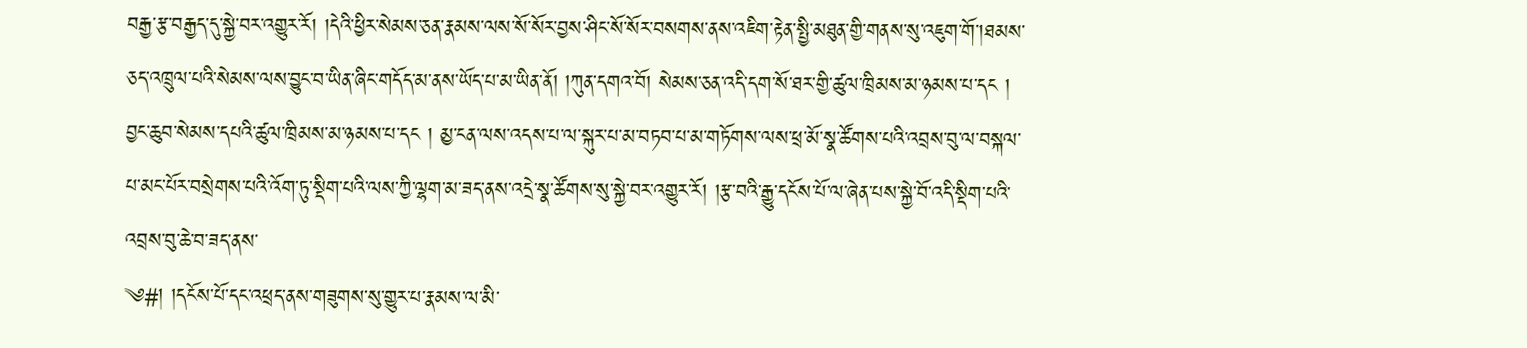བརྒྱ་རྩ་བརྒྱད་དུ་སྐྱེ་བར་འགྱུར་རོ། །དེའི་ཕྱིར་སེམས་ཅན་རྣམས་ལས་སོ་སོར་བྱས་ཤིང་སོ་སོར་བསགས་ནས་འཇིག་རྟེན་སྤྱི་མཐུན་གྱི་གནས་སུ་འཇུག་གོ་།ཐམས་ཅད་འཁྲུལ་པའི་སེམས་ལས་བྱུང་བ་ཡིན་ཞིང་གདོད་མ་ནས་ཡོད་པ་མ་ཡིན་ནོ། །ཀུན་དགའ་བོ། སེམས་ཅན་འདི་དག་སོ་ཐར་གྱི་ཚུལ་ཁྲིམས་མ་ཉམས་པ་དང ། བྱང་ཆུབ་སེམས་དཔའི་ཚུལ་ཁྲིམས་མ་ཉམས་པ་དང ། མྱ་ངན་ལས་འདས་པ་ལ་སྐུར་པ་མ་བཏབ་པ་མ་གཏོགས་ལས་ཕྲ་མོ་སྣ་ཚོགས་པའི་འབྲས་བུ་ལ་བསྐལ་པ་མང་པོར་བསྲེགས་པའི་འོག་ཏུ་སྡིག་པའི་ལས་ཀྱི་ལྷག་མ་ཟད་ནས་འདྲེ་སྣ་ཚོགས་སུ་སྐྱེ་བར་འགྱུར་རོ། །རྩ་བའི་རྒྱུ་དངོས་པོ་ལ་ཞེན་པས་སྐྱེ་བོ་འདི་སྡིག་པའི་འབྲས་བུ་ཆེ་བ་ཟད་ནས་
༄#། །དངོས་པོ་དང་འཕྲད་ནས་གཟུགས་སུ་གྱུར་པ་རྣམས་ལ་མི་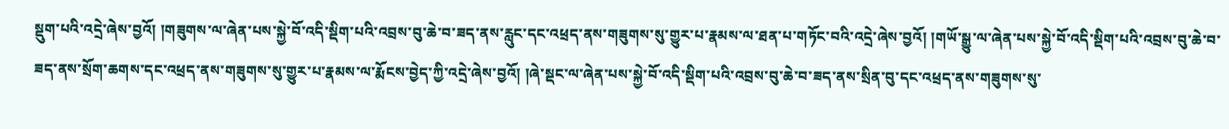སྡུག་པའི་འདྲེ་ཞེས་བྱའོ། །གཟུགས་ལ་ཞེན་པས་སྐྱེ་བོ་འདི་སྡིག་པའི་འབྲས་བུ་ཆེ་བ་ཟད་ནས་རླུང་དང་འཕྲད་ནས་གཟུགས་སུ་གྱུར་པ་རྣམས་ལ་ཐན་པ་གཏོང་བའི་འདྲེ་ཞེས་བྱའོ། །གཡོ་སྒྱུ་ལ་ཞེན་པས་སྐྱེ་བོ་འདི་སྡིག་པའི་འབྲས་བུ་ཆེ་བ་ཟད་ནས་སྲོག་ཆགས་དང་འཕྲད་ནས་གཟུགས་སུ་གྱུར་པ་རྣམས་ལ་རྨོངས་བྱེད་ཀྱི་འདྲེ་ཞེས་བྱའོ། །ཞེ་སྡང་ལ་ཞེན་པས་སྐྱེ་བོ་འདི་སྡིག་པའི་འབྲས་བུ་ཆེ་བ་ཟད་ནས་སྲིན་བུ་དང་འཕྲད་ནས་གཟུགས་སུ་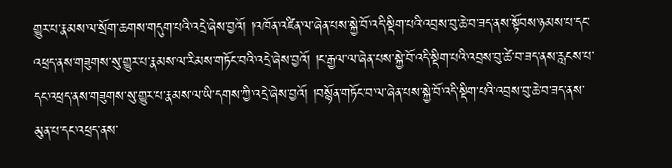གྱུར་པ་རྣམས་ལ་སྲོག་ཆགས་གདུག་པའི་འདྲེ་ཞེས་བྱའོ། །འཁོན་འཛིན་ལ་ཞེན་པས་སྐྱེ་བོ་འདི་སྡིག་པའི་འབྲས་བུ་ཆེ་བ་ཟད་ནས་སྟོབས་ཉམས་པ་དང་འཕྲད་ནས་གཟུགས་སུ་གྱུར་པ་རྣམས་ལ་རིམས་གཏོང་བའི་འདྲེ་ཞེས་བྱའོ། །ང་རྒྱལ་ལ་ཞེན་པས་སྐྱེ་བོ་འདི་སྡིག་པའི་འབྲས་བུ་ཚེ་བ་ཟད་ནས་རླངས་པ་དང་འཕྲད་ནས་གཟུགས་སུ་གྱུར་པ་རྣམས་ལ་ཡི་དགས་ཀྱི་འདྲེ་ཞེས་བྱའོ། །བསྙོན་གཏོང་བ་ལ་ཞེན་པས་སྐྱེ་བོ་འདི་སྡིག་པའི་འབྲས་བུ་ཆེ་བ་ཟད་ནས་མུན་པ་དང་འཕྲད་ནས་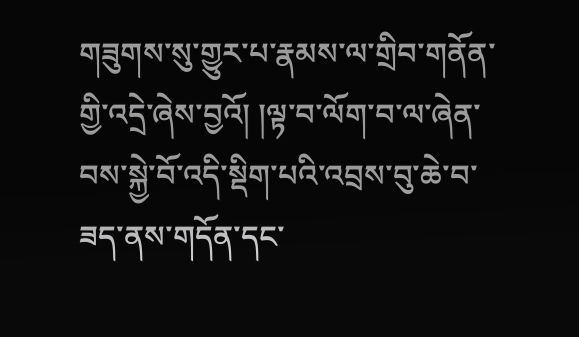གཟུགས་སུ་གྱུར་པ་རྣམས་ལ་གྲིབ་གནོན་གྱི་འདྲེ་ཞེས་བྱའོ། །ལྟ་བ་ལོག་བ་ལ་ཞེན་བས་སྐྱེ་བོ་འདི་སྡིག་པའི་འབྲས་བུ་ཆེ་བ་ཟད་ནས་གདོན་དང་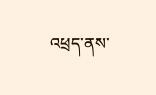འཕྲད་ནས་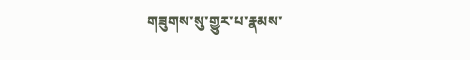གཟུགས་སུ་གྱུར་པ་རྣམས་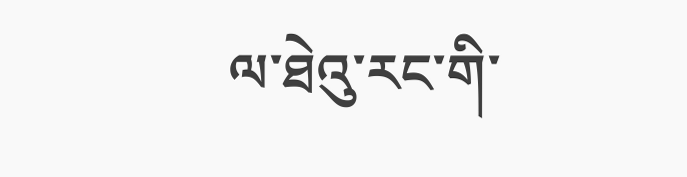ལ་ཐེའུ་རང་གི་